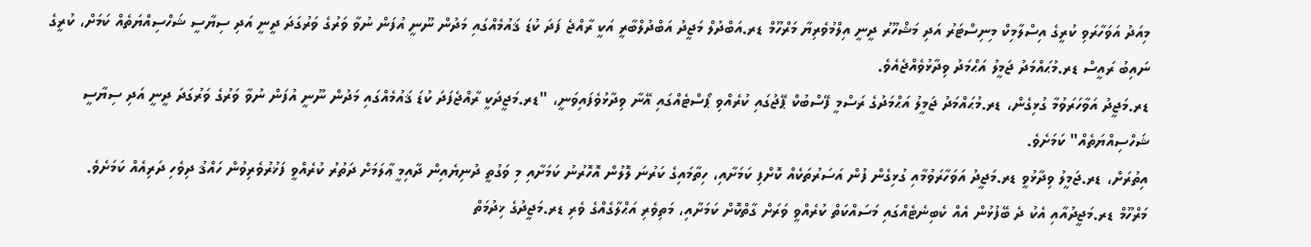މިއަދު އަވަހާރަވި ކުރީގެ އިސްލާމިކް މިނިސްޓަރު އަދި މަޝްހޫރު ދީނީ އިލްމުވެރިޔާ މަރްހޫމް ޑރ.އަބްދުލް މަޖީދު އަބްދުލްބާރީ އަކީ ރާއްޖެ ފަދަ ކުޑަ ޤައުމެއްގައި މަދުން ނޫނީ އުފަން ނުވާ ވަރުގެ ވަރުގަދަ ދީނީ އަދި ސިޔާސީ ޝަހްސިއްޔަތެއް ކަމަށް، ކުރީގެ ނައިބު ރައީސް ޑރ.މުޙައްމަދު ޖަމީލު އަޙްމަދު ވިދާޅުވެއްޖެއެވެ.
ޑރ.މަޖީދު އަވާހަރަވުމާ ގުޅިގެން، ޑރ.މުޙައްމަދު ޖަމީލު އަޙްމަދުގެ ރަސްމީ ފޭސްބުކް ޕޭޖުގައި ކުރެއްވި ޕޯސްޓެއްގައި އޭނާ ވިދާޅުވެފައިވަނީ، "ޑރ.މަޖީދަކީ ރާއްޖެފަދަ ކުޑަ ޤައުމެއްގައި މަދުން ނޫނީ އުފަން ނުވާ ވަރުގެ ވަރުގަދަ ދީނީ އަދި ސިޔާސީ ޝަހްސިއްޔަތެއް" ކަމަށެވެ.
އިތުރަށް، ޑރ.ޖަމީލު ވިދާޅުވީ ޑރ.މަޖީދު އަވަހާރަވުމާއި ގުޅިގެން ފުން އަސަރުތަކެއް ކޮށްފި ކަމަށާއި، ހިތާމައިގެ ކަރުނަ ލޮލުން އޮހޮރުނު ކަމަށާއި މި ވަގުތީ ދުނިޔެއިން ދާއިމީ ޢާލަމަށް ދަތުރު ކުރެއްވީ ފަޚުރުވެރިވުން ހައްޤު ދިވެހި ދަރިއެއް ކަމަށެވެ.
މަރްހޫމް ޑރ.މަޖީދުއާއި އެކު ދެ ބޭފުޅުން އެއް ކެބިނެޓެއްގައި މަސައްކަތް ކުރެއްވީ ވަރަށް ގާތްކޮށް ކަމަށާއި، މަތިވެރި އަޙްލާގެއްގެ ވެރި ޑރ.މަޖީދުގެ ޚިދުމަތް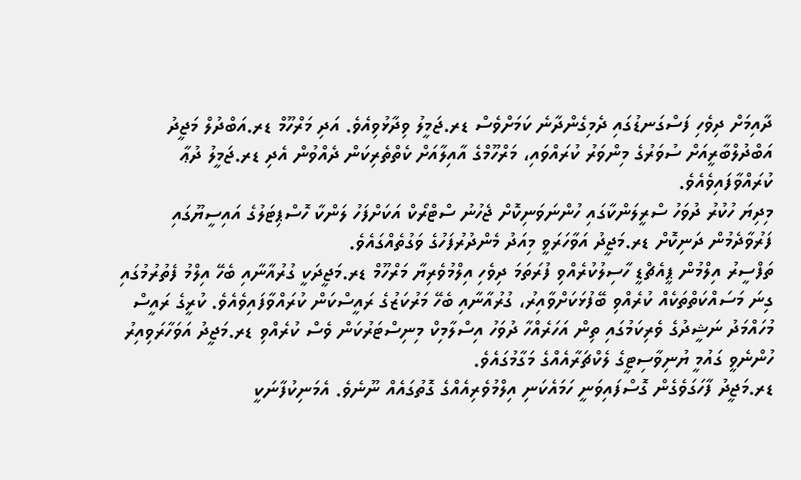ދާއިމަށް ދިވެހި ފަސްގަނޑުގައި ދެމިގެންދާނެ ކަމަށްވެސް ޑރ.ޖަމީލު ވިދާޅުވިއެވެ. އަދި މަރްހޫމް ޑރ.އަބްދުލް މަޖީދު އަބްދުލްބާރީއަށް ސުވަރުގެ މިންވަރު ކުރައްވައި، މަރްހޫމްގެ އާއިލާއަށް ކެތްތެރިކަން ދެއްވުން އެދި ޑރ.ޖަމީލު ދުޢާ ކުރައްވާފައިވެއެވެ.
މިދިޔަ ހުކުރު ދުވަހު ސްރީލަންކާގައި ހުންނަވަނިކޮށް ޖެހުނު ސްޓްރޯކް އަކަށްފަހު ލަންކާ ހޮސްޕިޓަލުގެ އައިސީޔޫގައި ފަރުވާދެމުން ދަނިކޮށް ޑރ.މަޖީދު އަވާހަރަވީ މިއަދު މެންދުރުފަހުގެ ވަގުތެއްގައެވެ.
ތަފްސީރު އިލްމުން ޕީއެޗްޑީ ހާސިލުކުރެއްވި ފުރަތަމަ ދިވެހި އިލްމުވެރިޔާ މަރްހޫމް ޑރ.މަޖީދަކީ ގުރުއާނާއި ބެހޭ އިލްމު ފެތުރުމުގައި ގިނަ މަސައްކަތްތަކެއް ކުރެއްވި ބޭފުޅަކަށްވާއިރު، ގުރުއާނާއި ބެހޭ މަރުކަޒުގެ ރައީސްކަން ކުރައްވާފައިވެއެވެ. ކުރީގެ ރައީސް މުހައްމަދު ނަޝީދުގެ ވެރިކަމުގައި ތިން އަހަރެއްހާ ދުވަހު އިސްލާމިކް މިނިސްޓަރުކަން ވެސް ކުރެއްވި ޑރ.މަޖީދު އަވަހާރަވިއިރު ހުންނެވީ ގައުމީ ޔުނިވާސިޓީގެ ލެކްޗަރާއެއްގެ މަގާމުގައެވެ.
ޑރ.މަޖީދު ފާހަގަވެގެން ގޮސްފައިވަނީ ހަމައެކަނި އިލްމުވެރިއެއްގެ ގޮތުގައެއް ނޫނެވެ. އެމަނިކުފާނަކީ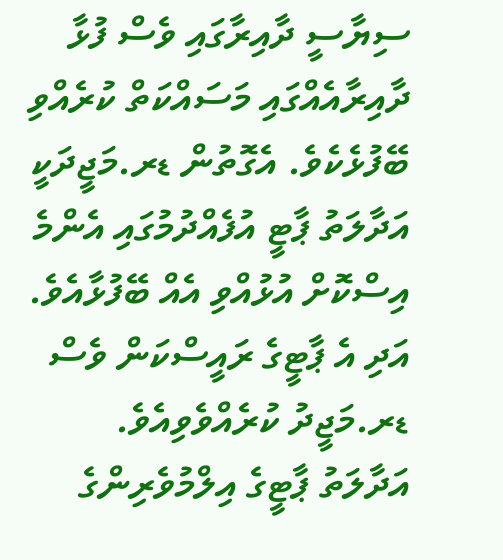ސިޔާސީ ދާއިރާގައި ވެސް ފުޅާ ދާއިރާއެއްގައި މަސައްކަތް ކުރެއްވި ބޭފުޅެކެވެ. އެގޮތުން ޑރ.މަޖީދަކީ އަދާލަތު ޕާޓީ އުފެއްދުމުގައި އެންމެ އިސްކޮށް އުޅުއްވި އެއް ބޭފުޅާއެވެ. އަދި އެ ޕާޓީގެ ރައީސްކަން ވެސް ޑރ.މަޖީދު ކުރެއްވެވިއެވެ.
އަދާލަތު ޕާޓީގެ އިލްމުވެރިންގެ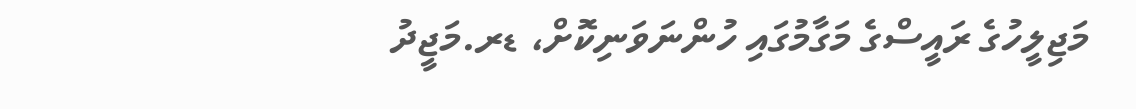މަޖިލީހުގެ ރައީސްގެ މަގާމުގައި ހުންނަވަނިކޮށް، ޑރ.މަޖީދު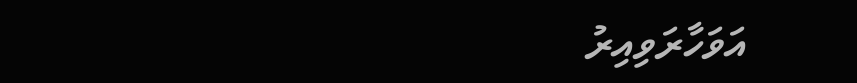އަވަހާރަވިއިރު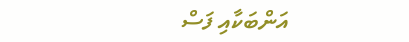އަންބަކާއި ފަސް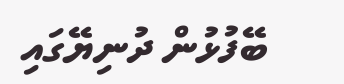ބޭފުޅުން ދުނިޔޭގައި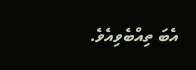އެބަ ތިއްބެވިއެވެ.